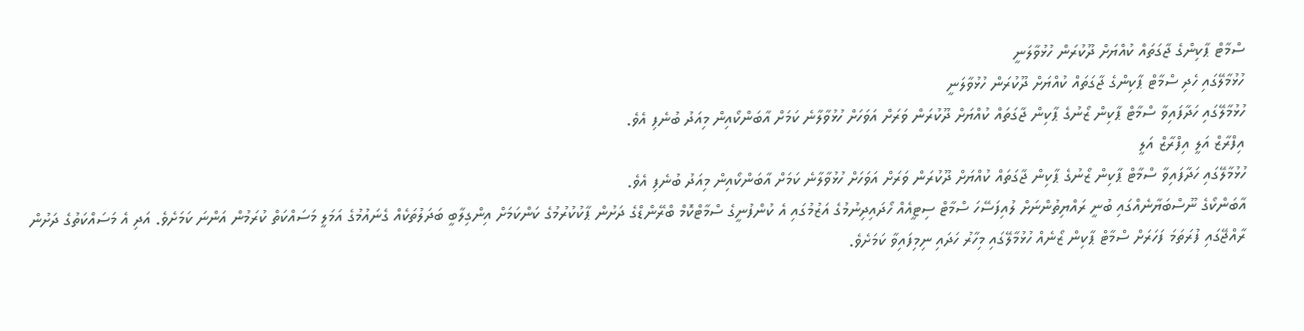ސްމާޓް ޕާކިންގެ ޖާގަތައް ކުއްޔަށް ދޫކުރަން ހުޅުވާލަނީ
ހުޅުމާލޭގައި ހެދި ސްމާޓް ޕާކިންގެ ޖާގަތައް ކުއްޔަށް ދޫކުރަން ހުޅުވާލަނީ
ހުޅުމާލޭގައި ހަދާފައިވާ ސްމާޓް ޕާކިން ޒޯނުގެ ޕާކިން ޖާގަތައް ކުއްޔަށް ދޫކުރަން ވަރަށް އަވަހަށް ހުޅުވާލާނެ ކަމަށް އާބަންކޯއިން މިއަދު ބުނެފި އެވެ.
އިފްރާޒް އަލީ އިފްރާޒް އަލީ
ހުޅުމާލޭގައި ހަދާފައިވާ ސްމާޓް ޕާކިން ޒޯނުގެ ޕާކިން ޖާގަތައް ކުއްޔަށް ދޫކުރަން ވަރަށް އަވަހަށް ހުޅުވާލާނެ ކަމަށް އާބަންކޯއިން މިއަދު ބުނެފި އެވެ.
އާބަންކޯގެ ނޫސްބަޔާނެއްގައި ބުނީ ރައްޔިތުންނަށް ލުއިފަސޭހަ ސްމާޓް ސިޓީއެއް ހޯދައިދިނުމުގެ އަޒުމުގައި އެ ކުންފުނީގެ ސްމާޓްކޮމް ބްރޭންޑްގެ ދަށުން ޕާކުކުރުމުގެ ކަންކަމަށް އިންގިލާބީ ބަދަލުތަކެއް ގެނައުމުގެ އަމަލީ މަސައްކަތް ކުރަމުން އަންނަ ކަމަށެވެ. އަދި އެ މަސައްކަތުގެ ދަށުން ރާއްޖޭގައި ފުރަތަމަ ފަހަރަށް ސްމާޓް ޕާކިން ޒޯނެއް ހުޅުމާލޭގައި މިހާރު ހަދައި ނިމިފައިވާ ކަމަށެވެ.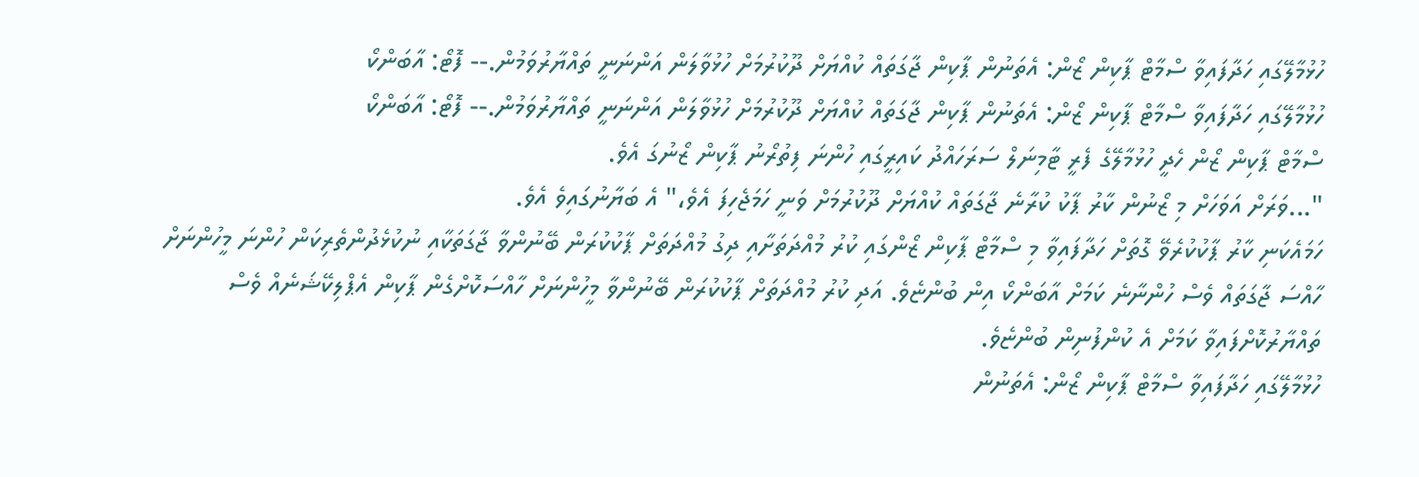ހުޅުމާލޭގައި ހަދާފައިވާ ސްމާޓް ޕާކިން ޒޯން: އެތަނުން ޕާކިން ޖާގަތައް ކުއްޔަށް ދޫކުރުމަށް ހުޅުވާލަން އަންނަނީ ތައްޔާރުވަމުން.-- ފޮޓޯ: އާބަންކޯ
ހުޅުމާލޭގައި ހަދާފައިވާ ސްމާޓް ޕާކިން ޒޯން: އެތަނުން ޕާކިން ޖާގަތައް ކުއްޔަށް ދޫކުރުމަށް ހުޅުވާލަން އަންނަނީ ތައްޔާރުވަމުން.-- ފޮޓޯ: އާބަންކޯ
ސްމާޓް ޕާކިން ޒޯން ހެދީ ހުޅުމާލޭގެ ފެރީ ޓާމިނަލް ސަރަހައްދު ކައިރީގައި ހުންނަ ފިތުރޯނު ޕާކިން ޒޯނުގަ އެވެ.
"...ވަރަށް އަވަހަށް މި ޒޯނުން ކާރު ޕާކު ކުރާނެ ޖާގަތައް ކުއްޔަށް ދޫކުރުމަށް ވަނީ ހަމަޖެހިފަ އެވެ،" އެ ބަޔާނުގައިވެ އެވެ.
ހަމައެކަނި ކާރު ޕާކުކުރެވޭ ގޮތަށް ހަދާފައިވާ މި ސްމާޓް ޕާކިން ޒޯންގައި ކުރު މުއްދަތަށާއި ދިގު މުއްދަތަށް ޕާކުކުރަން ބޭނުންވާ ޖާގަތަކާއި ނުކުޅެދުންތެރިކަން ހުންނަ މީހުންނަށް ހާއްސަ ޖާގަތައް ވެސް ހުންނާނެ ކަމަށް އާބަންކޯ އިން ބުންޏެވެ. އަދި ކުރު މުއްދަތަށް ޕާކުކުރަން ބޭނުންވާ މީހުންނަށް ހާއްސަކޮށްގެން ޕާކިން އެޕްލިކޭޝަނެއް ވެސް ތައްޔާރުކޮށްފައިވާ ކަމަށް އެ ކުންފުނިން ބުންޏެވެ.
ހުޅުމާލޭގައި ހަދާފައިވާ ސްމާޓް ޕާކިން ޒޯން: އެތަނުން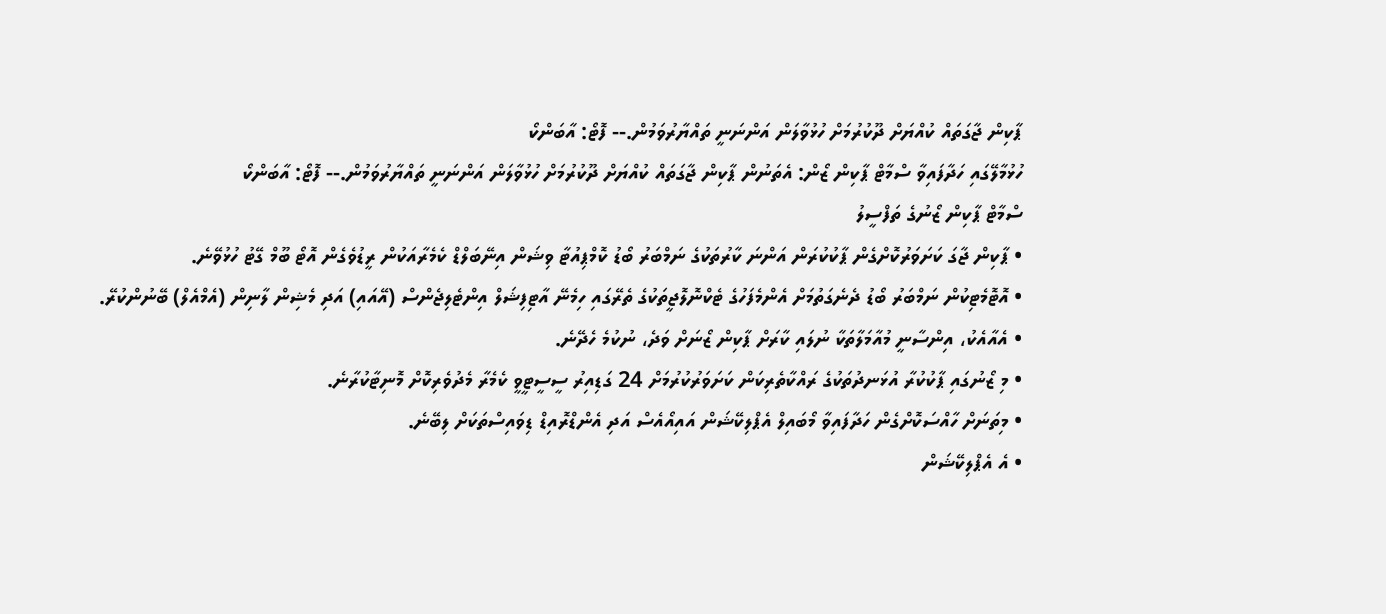ޕާކިން ޖާގަތައް ކުއްޔަށް ދޫކުރުމަށް ހުޅުވާލަން އަންނަނީ ތައްޔާރުވަމުން.-- ފޮޓޯ: އާބަންކޯ
ހުޅުމާލޭގައި ހަދާފައިވާ ސްމާޓް ޕާކިން ޒޯން: އެތަނުން ޕާކިން ޖާގަތައް ކުއްޔަށް ދޫކުރުމަށް ހުޅުވާލަން އަންނަނީ ތައްޔާރުވަމުން.-- ފޮޓޯ: އާބަންކޯ
ސްމާޓް ޕާކިން ޒޯނުގެ ތަފްސީލު
• ޕާކިން ޖާގަ ކަށަވަރުކޮށްގެން ޕާކުކުރަން އަންނަ ކާރުތަކުގެ ނަމްބަރު ބޯޑު ކޮމްޕިއުޓާ ވިޝަން އިނޭބަލްޑް ކެމެރާއަކުން ރީޑުވެގެން އޮޓޯ ބޫމް ގޭޓު ހުޅުވޭނެ.
• އޮޓޮމެޓިކުން ނަމްބަރު ބޯޑު ދެނެގަތުމަށް އެންމެފަހުގެ ޓެކްނޮލޮޖީތަކުގެ ތެރޭގައި ހިމެނޭ އާޓިފިޝަލް އިންޓެލިޖެންސް (އޭއައި) އަދި މެޝިން ލާނިން (އެމްއެލް) ބޭނުންކުރޭ.
• އެއާއެކު، އިންސާނީ މުއާމަލާތަކާ ނުލައި ކާރަށް ޕާކިން ޒޯނަށް ވަދެ، ނުކުމެ ހެދޭނެ.
• މި ޒޯނުގައި ޕާކުކުރާ އުޅަނދުތަކުގެ ރައްކާތެރިކަން ކަށަވަރުކުރުމަށް 24 ގަޑިއިރު ސީސީޓީވީ ކެމެރާ މެދުވެރިކޮށް މޮނިޓާކުރާނެ.
• މިތަނަށް ހާއްސަކޮށްގެން ހަދާފައިވާ މޯބައިލް އެޕްލިކޭޝަން އައިއޯއެސް އަދި އެންޑްރޮއިޑް ޑިވައިސްތަކަށް ލިބޭނެ.
• އެ އެޕްލިކޭޝަން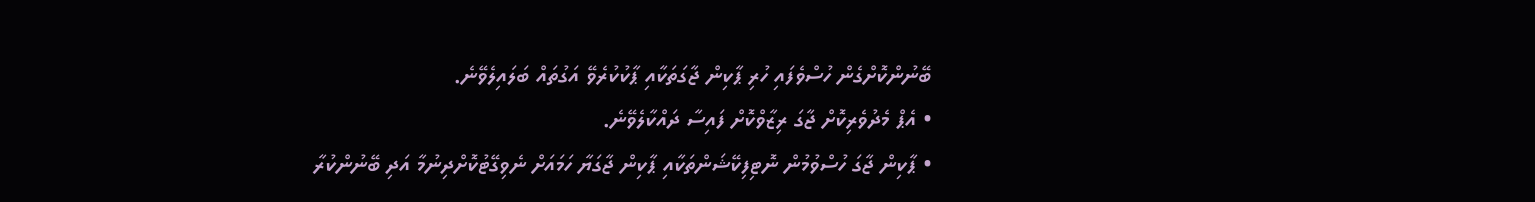ބޭނުންކޮށްގެން ހުސްވެފައި ހުރި ޕާކިން ޖާގަތަކާއި ޕާކުކުރެވޭ އަގުތައް ބަލައިލެވޭނެ.
• އެޕް މެދުވެރިކޮށް ޖާގަ ރިޒާވްކޮށް ފައިސާ ދައްކާލެވޭނެ.
• ޕާކިން ޖާގަ ހުސްވުމުން ނޮޓިފިކޭޝަންތަކާއި ޕާކިން ޖާގަޔާ ހަމައަށް ނެވިގޭޓުކޮށްދިނުމާ އަދި ބޭނުންކުރާ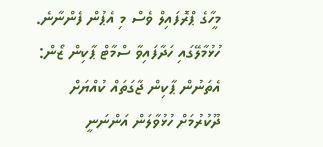މީހާގެ ޕްރޮފައިލް ވެސް މި އެޕުން ފެންނާނެ.
ހުޅުމާލޭގައި ހަދާފައިވާ ސްމާޓް ޕާކިން ޒޯން: އެތަނުން ޕާކިން ޖާގަތައް ކުއްޔަށް ދޫކުރުމަށް ހުޅުވާލަން އަންނަނީ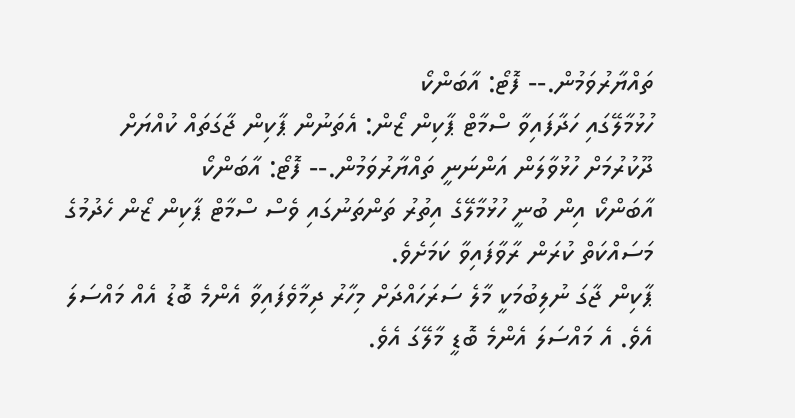ތައްޔާރުވަމުން.-- ފޮޓޯ: އާބަންކޯ
ހުޅުމާލޭގައި ހަދާފައިވާ ސްމާޓް ޕާކިން ޒޯން: އެތަނުން ޕާކިން ޖާގަތައް ކުއްޔަށް ދޫކުރުމަށް ހުޅުވާލަން އަންނަނީ ތައްޔާރުވަމުން.-- ފޮޓޯ: އާބަންކޯ
އާބަންކޯ އިން ބުނީ ހުޅުމާލޭގެ އިތުރު ތަންތަނުގައި ވެސް ސްމާޓް ޕާކިން ޒޯން ހެދުމުގެ މަސައްކަތް ކުރަން ރާވާފައިވާ ކަމަށެވެ.
ޕާކިން ޖާގަ ނުލިބުމަކީ މާލެ ސަރަހައްދަށް މިހާރު ދިމާވެފައިވާ އެންމެ ބޮޑު އެއް މައްސަލަ އެވެ. އެ މައްސަލަ އެންމެ ބޮޑީ މާލޭގަ އެވެ.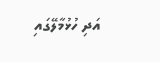އަދި ހުޅުމާލޭގައި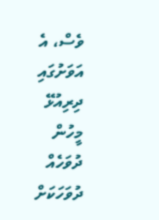ވެސް، އެ އަވަށުގައި ދިރިއުޅޭ މީހުން ދުވަހެއް ދުވަހަކަށް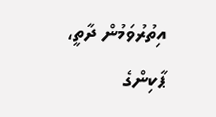އިތުރުވަމުން ދާތީ، ޕާކިންގެ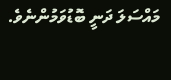މައްސަލަ ދަނީ ބޮޑުވަމުންނެވެ.